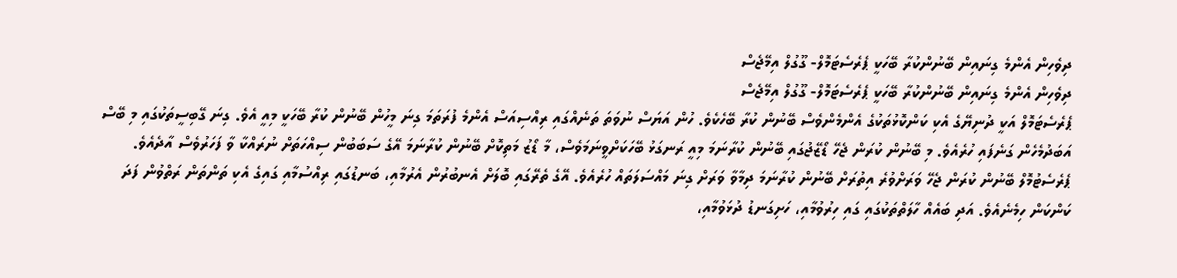ދިވެހިން އެންމެ ގިނައިން ބޭނުންކުރާ ބޭހަކީ ޕެރެސެޓަމޮލް- ގޫގުލް އިމޭޖެސް
ދިވެހިން އެންމެ ގިނައިން ބޭނުންކުރާ ބޭހަކީ ޕެރެސެޓަމޮލް- ގޫގުލް އިމޭޖެސް
ޕެރެސެޓަމޮލް އަކީ ދުނިޔޭގެ އެކި ކަންކޮޅުތަކުގެ އެންމެންވެސް ބޭނުން ކުރާ ބޭހެކެވެ. ހުން އަޔަސް ނުވަތަ ތަނެއްގައި ރިއްސިއަސް އެންމެ ފުރަތަމަ ގިނަ މީހުން ބޭނުން ކުރާ ބޭހަކީ މިއީ އެވެ. ގިނަ ގޭބިސީތަކުގައި މި ބޭސް އަބަދުމެހެން ގަނެފައި ހުރެއެވެ. މި ބޭނުން ކުރަން ޖެހޭ ޑޯޒޭޖުގައި ބޭނުން ކުރާނަމަ މިއީ ރަނގަޅު ބޭހަކަށްވީނަމަވެސް، މާ ޑޯޒު މަތިކޮށް ބޭނުން ކުރާނަމަ އޭގެ ސަބަބުން ސިއްހަތަށް ނުރައްކާ ވާ ފަހަރުވެސް އާދެއެވެ.
ޕެރެސެޓުމޮލް ބޭނުން ކުރަން ޖެހޭ ވަރަށްވުރެ އިތުރަށް ބޭނުން ކުރާނަމަ ދިމާވާ ވަރަށް ގިނަ މައްސަލަތައް ހުރެއެވެ. އޭގެ ތެރޭގައި ބޮލަށް އެނބުރުން އެރުމާއި، ބަނޑުގައި ރިއްސުމާއި ގައިގެ އެކި ތަންތަން ރަތްވުން ފަދަ ކަންކަން ހިމެނެއެވެ. އަދި ބައެއް ހާލަތްތަކުގައި ގައި ހިރުވުމާއި، ހަށިގަނޑު ދުޅަވުމާއި،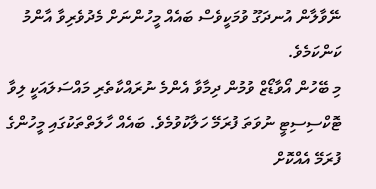ނޭވާލާން އުނދަގޫ ވުމަކީވެސް ބައެއް މީހުންނަށް މެދުވެރިވާ އާންމު ކަންކަމެވެ.
މި ބޭހުން އޯވާޑޯޒް ވުމުން ދިމާވާ އެންމެ ނުރައްކާތެރި މައްސަލައަކީ ލިވާ ޓޮކްސިސިޓީ ނުވަތަ ފުރަމޭ ހަލާކުވުމެވެ. ބައެއް ހާލަތްތަކުގައި މީހުންގެ ފުރަމޭ އެއްކޮށް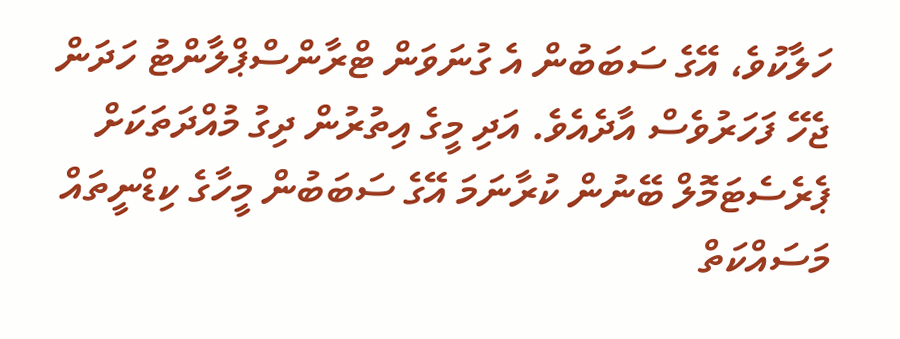ހަލާކުވެ، އޭގެ ސަބަބުން އެ ގުނަވަން ޓްރާންސްޕްލާންޓު ހަދަން ޖެހޭ ފަހަރުވެސް އާދެއެވެ. އަދި މީގެ އިތުރުން ދިގު މުއްދަތަކަށް ޕެރެސެޓަމޮލް ބޭނުން ކުރާނަމަ އޭގެ ސަބަބުން މީހާގެ ކިޑްނީތައް މަސައްކަތް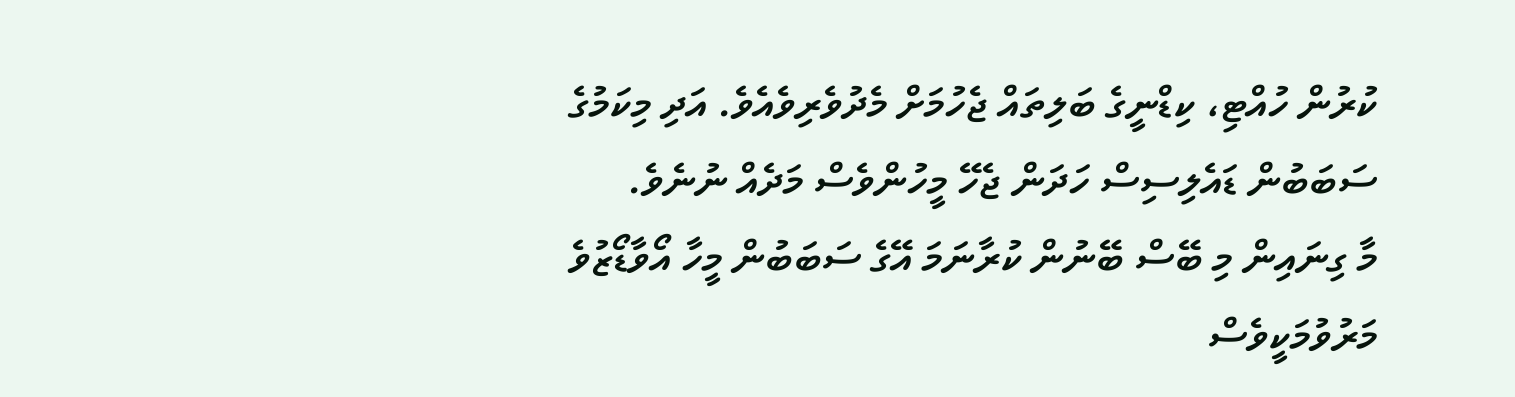ކުރުން ހުއްޓި، ކިޑްނީގެ ބަލިތައް ޖެހުމަށް މެދުވެރިވެއެވެ. އަދި މިކަމުގެ ސަބަބުން ޑައެލިސިސް ހަދަން ޖެހޭ މީހުންވެސް މަދެއް ނުނެވެ.
މާ ގިނައިން މި ބޭސް ބޭނުން ކުރާނަމަ އޭގެ ސަބަބުން މީހާ އޯވާޑޯޒުވެ މަރުވުމަކީވެސް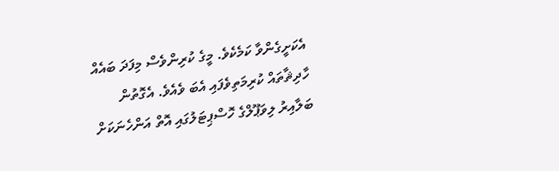އެކަށީގެންވާ ކަމެކެވެ. މީގެ ކުރިންވެސް މިފަދަ ބައެއް ހާދިޘާތައް ކުރިމަތިވެފައި އެބަ ވެއެވެ. އެގޮތުން ބަލާއިރު ލިވަޕޫލްގެ ހޮސްޕިޓަލުގައި އޮތް އަންހެނަކަށް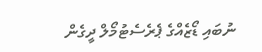ނުބައި ޑޯޒެއްގެ ޕެރެސެޓުމޯލް ދީގެން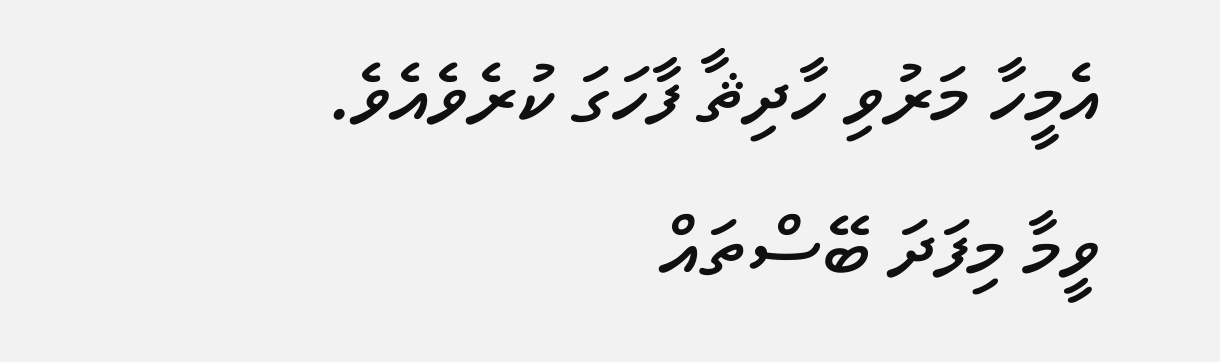އެމީހާ މަރުވި ހާދިޘާ ފާހަގަ ކުރެވެއެވެ.
ވީމާ މިފަދަ ބޭސްތައް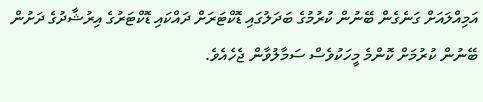އަމިއްލައަށް ގަނެގެން ބޭނުން ކުރުމުގެ ބަދަލުގައި ޑޮކްޓަރަށް ދައްކައި ޑޮކްޓަރުގެ އިރުޝާދުގެ ދަށުން ބޭނުން ކުރުމަށް ކޮންމެ މީހަކުވެސް ސަމާލުވާން ޖެހެއެވެ.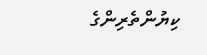ކިޔުންތެރިންގެ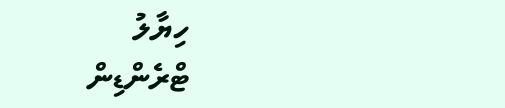ހިޔާލު
ޓްރެންޑިން